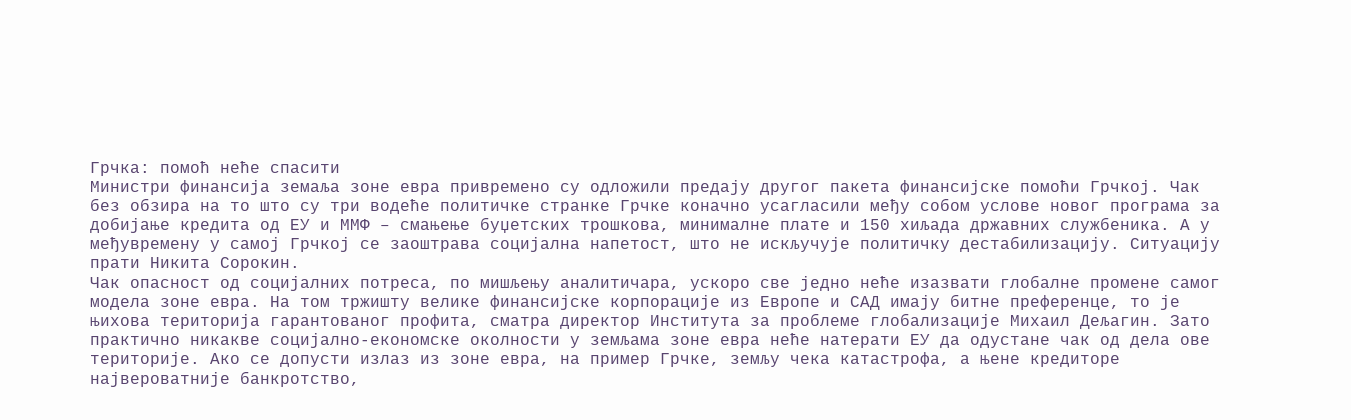Грчка: помоћ неће спасити
Министри финансија земаља зоне евра привремено су одложили предају другог пакета финансијске помоћи Грчкој. Чак без обзира на то што су три водеће политичке странке Грчке коначно усагласили међу собом услове новог програма за добијање кредита од ЕУ и ММФ – смањење буџетских трошкова, минималне плате и 150 хиљада државних службеника. А у међувремену у самој Грчкој се заоштрава социјална напетост, што не искључује политичку дестабилизацију. Ситуацију прати Никита Сорокин.
Чак опасност од социјалних потреса, по мишљењу аналитичара, ускоро све једно неће изазвати глобалне промене самог модела зоне евра. На том тржишту велике финансијске корпорације из Европе и САД имају битне преференце, то је њихова територија гарантованог профита, сматра директор Института за проблеме глобализације Михаил Дељагин. Зато практично никакве социјално-економске околности у земљама зоне евра неће натерати ЕУ да одустане чак од дела ове територије. Ако се допусти излаз из зоне евра, на пример Грчке, земљу чека катастрофа, а њене кредиторе највероватније банкротство,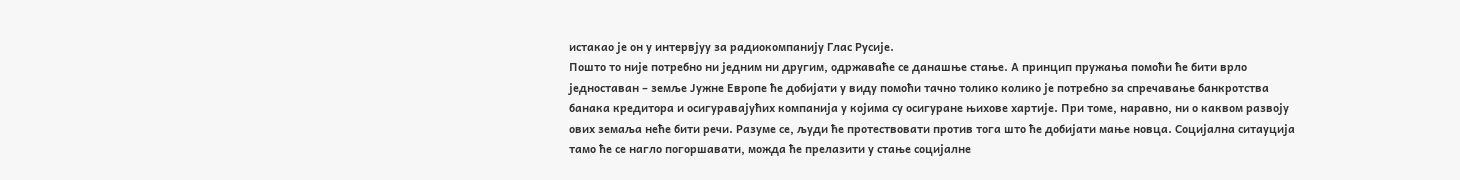истакао је он у интервјуу за радиокомпанију Глас Русије.
Пошто то није потребно ни једним ни другим, одржаваће се данашње стање. А принцип пружања помоћи ће бити врло једноставан – земље Јужне Европе ће добијати у виду помоћи тачно толико колико је потребно за спречавање банкротства банака кредитора и осигуравајућих компанија у којима су осигуране њихове хартије. При томе, наравно, ни о каквом развоју ових земаља неће бити речи. Разуме се, људи ће протествовати против тога што ће добијати мање новца. Социјална ситауција тамо ће се нагло погоршавати, можда ће прелазити у стање социјалне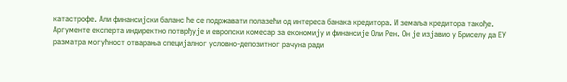катастрофе. Али финансијски баланс ће се подржавати полазећи од интереса банака кредитора. И земаља кредитора такође.
Аргументе експерта индиректно потврђује и европски комесар за економију и финансије Оли Рен. Он је изјавио у Бриселу да ЕУ разматра могућност отварања специјалног условно-депозитног рачуна ради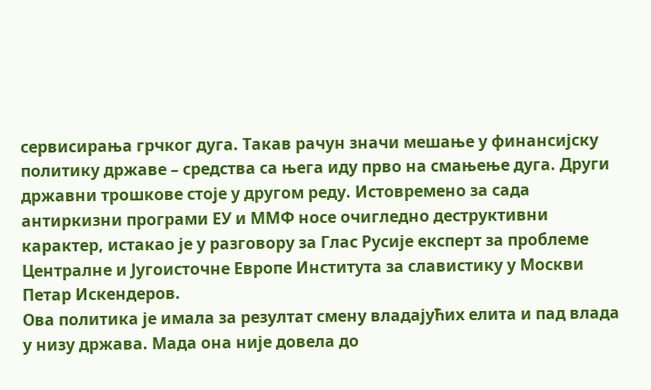сервисирања грчког дуга. Такав рачун значи мешање у финансијску политику државе – средства са њега иду прво на смањење дуга. Други државни трошкове стоје у другом реду. Истовремено за сада антиркизни програми ЕУ и ММФ носе очигледно деструктивни карактер, истакао је у разговору за Глас Русије експерт за проблеме Централне и Југоисточне Европе Института за славистику у Москви Петар Искендеров.
Ова политика је имала за резултат смену владајућих елита и пад влада у низу држава. Мада она није довела до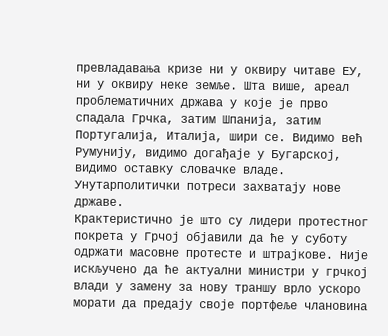превладавања кризе ни у оквиру читаве ЕУ, ни у оквиру неке земље. Шта више, ареал проблематичних држава у које је прво спадала Грчка, затим Шпанија, затим Португалија, Италија, шири се. Видимо већ Румунију, видимо догађаје у Бугарској, видимо оставку словачке владе. Унутарполитички потреси захватају нове државе.
Крактеристично је што су лидери протестног покрета у Грчој објавили да ће у суботу одржати масовне протесте и штрајкове. Није искључено да ће актуални министри у грчкој влади у замену за нову траншу врло ускоро морати да предају своје портфеље члановина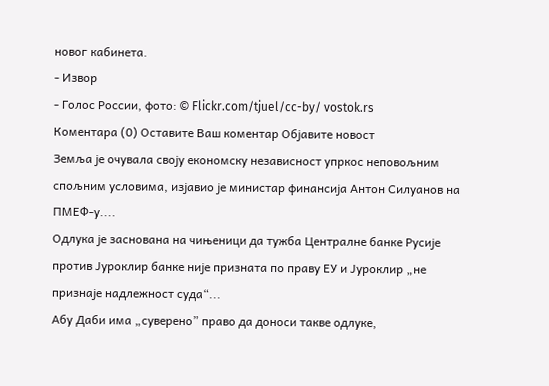новог кабинета.
- Извор
- Голос России, фото: © Flickr.com/tjuel/cc-by/ vostok.rs
Коментара (0) Оставите Ваш коментар Објавите новост
Земља је очувала своју економску независност упркос неповољним спољним условима, изјавио је министар финансија Антон Силуанов на ПМЕФ-у....
Одлука је заснована на чињеници да тужба Централне банке Русије против Јуроклир банке није призната по праву ЕУ и Јуроклир „не признаје надлежност суда“...
Абу Даби има „суверено” право да доноси такве одлуке,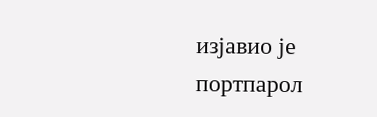изјавио је портпарол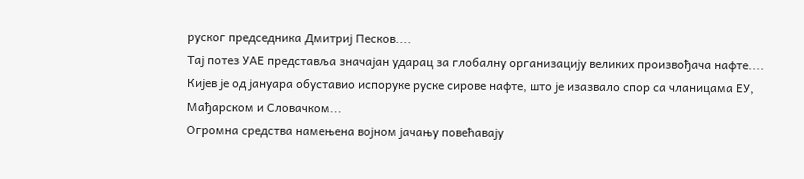руског председника Дмитриј Песков....
Тај потез УАЕ представља значајан ударац за глобалну организацију великих произвођача нафте....
Кијев је од јануара обуставио испоруке руске сирове нафте, што је изазвало спор са чланицама ЕУ, Мађарском и Словачком...
Огромна средства намењена војном јачању повећавају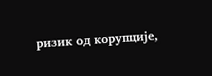ризик од корупције,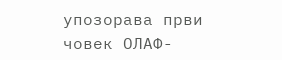упозорава први човек ОЛАФ-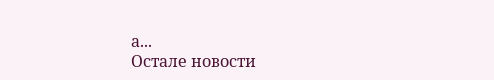а...
Остале новости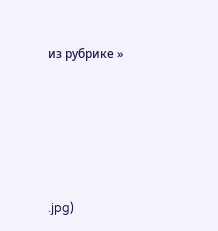из рубрике »






.jpg)